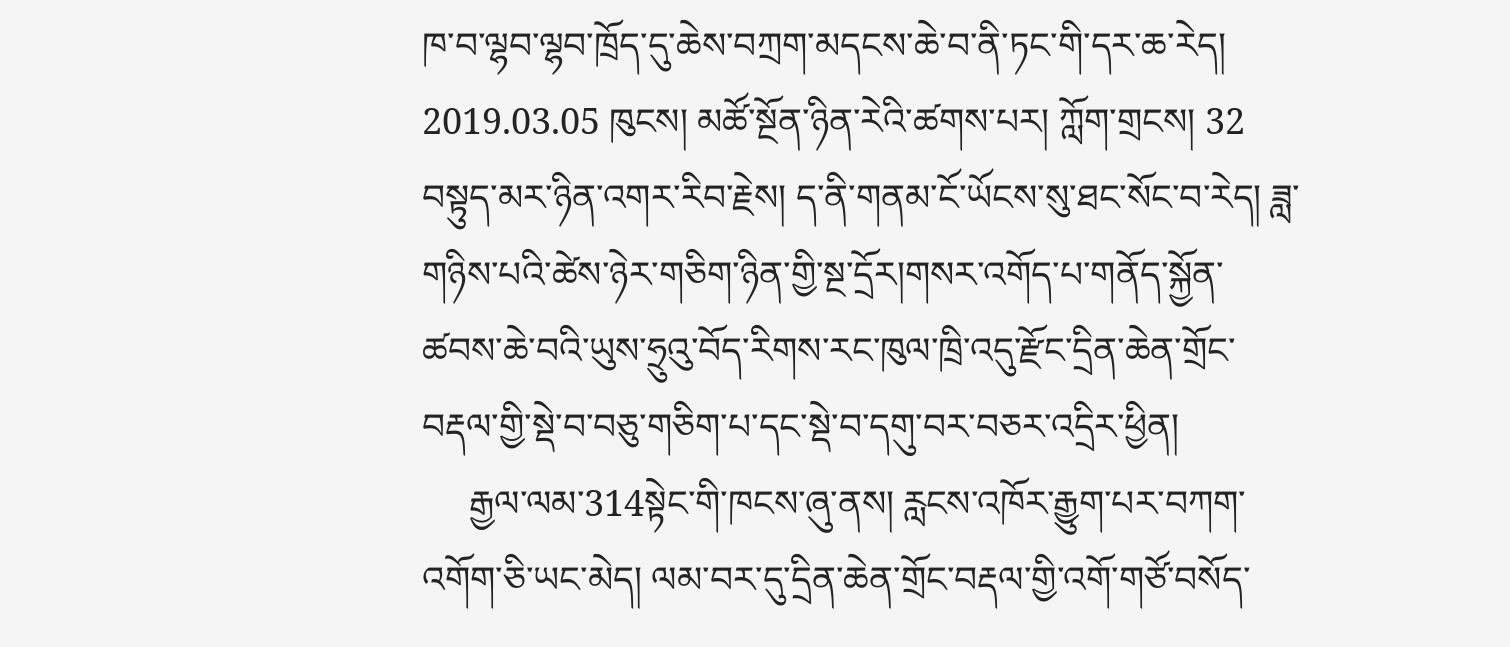ཁ་བ་ལྷབ་ལྷབ་ཁྲོད་དུ་ཆེས་བཀྲག་མདངས་ཆེ་བ་ནི་ཏང་གི་དར་ཆ་རེད།
2019.03.05 ཁུངས། མཚོ་སྔོན་ཉིན་རེའི་ཚགས་པར། ཀློག་གྲངས། 32
བསྟུད་མར་ཉིན་འགར་རིབ་རྗེས། ད་ནི་གནམ་ངོ་ཡོངས་སུ་ཐང་སོང་བ་རེད། ཟླ་གཉིས་པའི་ཚེས་ཉེར་གཅིག་ཉིན་གྱི་སྔ་དྲོར།གསར་འགོད་པ་གནོད་སྐྱོན་ཚབས་ཆེ་བའི་ཡུས་ཧྲུའུ་བོད་རིགས་རང་ཁུལ་ཁྲི་འདུ་རྫོང་དྲིན་ཆེན་གྲོང་བརྡལ་གྱི་སྡེ་བ་བཅུ་གཅིག་པ་དང་སྡེ་བ་དགུ་བར་བཅར་འདྲིར་ཕྱིན།
     རྒྱལ་ལམ་314སྟེང་གི་ཁངས་ཞུ་ནས། རླངས་འཁོར་རྒྱུག་པར་བཀག་འགོག་ཅི་ཡང་མེད། ལམ་བར་དུ་དྲིན་ཆེན་གྲོང་བརྡལ་གྱི་འགོ་གཙོ་བསོད་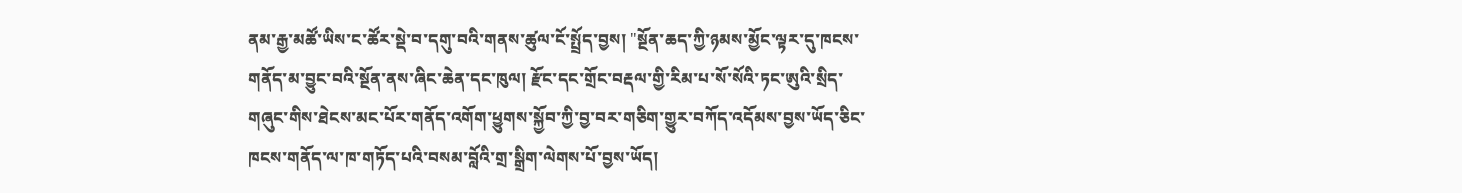ནམ་རྒྱ་མཚོ་ཡིས་ང་ཚོར་སྡེ་བ་དགུ་བའི་གནས་ཚུལ་ངོ་སྤྲོད་བྱས། "སྔོན་ཆད་ཀྱི་ཉམས་མྱོང་ལྟར་དུ་ཁངས་གནོད་མ་བྱུང་བའི་སྔོན་ནས་ཞིང་ཆེན་དང་ཁུལ། རྫོང་དང་གྲོང་བརྡལ་གྱི་རིམ་པ་སོ་སོའི་ཏང་ཨུའི་སྲིད་གཞུང་གིས་ཐེངས་མང་པོར་གནོད་འགོག་ཕྱུགས་སྐྱོབ་ཀྱི་བྱ་བར་གཅིག་གྱུར་བཀོད་འདོམས་བྱས་ཡོད་ཅིང་ཁངས་གནོད་ལ་ཁ་གཏོད་པའི་བསམ་བློའི་གྲ་སྒྲིག་ལེགས་པོ་བྱས་ཡོད།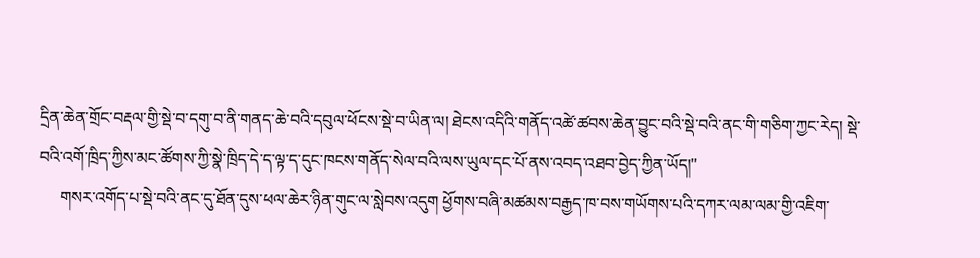དྲིན་ཆེན་གྲོང་བརྡལ་གྱི་སྡེ་བ་དགུ་བ་ནི་གནད་ཆེ་བའི་དབུལ་ཕོངས་སྡེ་བ་ཡིན་ལ། ཐེངས་འདིའི་གནོད་འཚེ་ཚབས་ཆེན་བྱུང་བའི་སྡེ་བའི་ནང་གི་གཅིག་ཀྱང་རེད། སྡེ་བའི་འགོ་ཁྲིད་ཀྱིས་མང་ཚོགས་ཀྱི་སྣེ་ཁྲིད་དེ་ད་ལྟ་ད་དུང་ཁངས་གནོད་སེལ་བའི་ལས་ཡུལ་དང་པོ་ནས་འབད་འཐབ་བྱེད་ཀྱིན་ཡོད།"
     གསར་འགོད་པ་སྡེ་བའི་ནང་དུ་ཐོན་དུས་ཕལ་ཆེར་ཉིན་གུང་ལ་སླེབས་འདུག ཕྱོགས་བཞི་མཚམས་བརྒྱད་ཁ་བས་གཡོགས་པའི་དཀར་ལམ་ལམ་གྱི་འཇིག་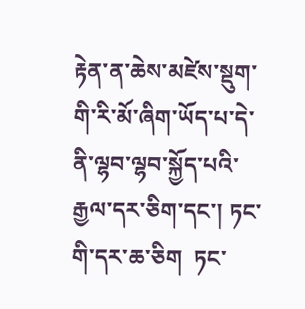རྟེན་ན་ཆེས་མཛེས་སྡུག་གི་རི་མོ་ཞིག་ཡོད་པ་དེ་ནི་ལྷབ་ལྷབ་སྐྱོད་པའི་རྒྱལ་དར་ཅིག་དང་། ཏང་གི་དར་ཆ་ཅིག  ཏང་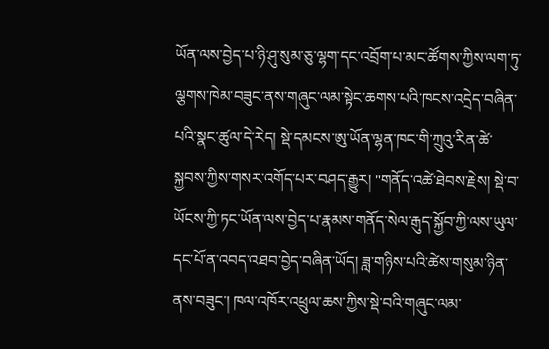ཡོན་ལས་བྱེད་པ་ཉི་ཤུ་སུམ་ཅུ་ལྷག་དང་འབྲོག་པ་མང་ཚོགས་ཀྱིས་ལག་ཏུ་ལྕགས་ཁེམ་བཟུང་ནས་གཞུང་ལམ་སྟེང་ཆགས་པའི་ཁངས་འདྲེད་བཞིན་པའི་སྣང་ཚུལ་དེ་རེད། སྡེ་དམངས་ཨུ་ཡོན་ལྷན་ཁང་གི་ཀྲུའུ་རིན་ཚེ་སྐྱབས་ཀྱིས་གསར་འགོད་པར་བཤད་རྒྱུར། "གནོད་འཚེ་ཐེབས་རྗེས། སྡེ་བ་ཡོངས་ཀྱི་ཏང་ཡོན་ལས་བྱེད་པ་རྣམས་གནོད་སེལ་རྒུད་སྐྱོབ་ཀྱི་ལས་ཡུལ་དང་པོ་ན་འབད་འཐབ་བྱེད་བཞིན་ཡོད། ཟླ་གཉིས་པའི་ཚེས་གསུམ་ཉིན་ནས་བཟུང་། ཁལ་འཁོར་འཕྲུལ་ཆས་ཀྱིས་སྡེ་བའི་གཞུང་ལམ་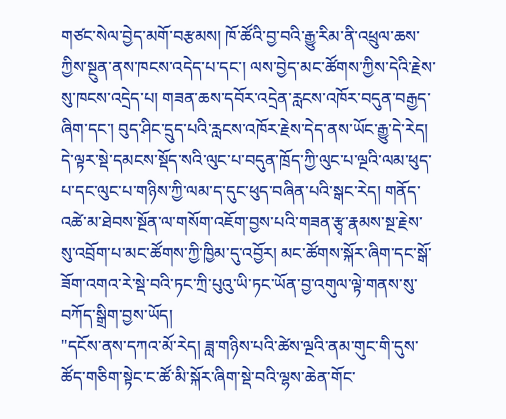གཙང་སེལ་བྱེད་མགོ་བརྩམས། ཁོ་ཚོའི་བྱ་བའི་རྒྱུ་རིམ་ནི་འཕྲུལ་ཆས་ཀྱིས་སྔུན་ནས་ཁངས་འདེད་པ་དང་། ལས་བྱེད་མང་ཚོགས་ཀྱིས་དེའི་རྗེས་སུ་ཁངས་འདྲེད་པ། གཟན་ཆས་དབོར་འདྲེན་རླངས་འཁོར་བདུན་བརྒྱད་ཞིག་དང་། བུད་ཤིང་དྲུད་པའི་རླངས་འཁོར་རྗེས་དེད་ནས་ཡོང་རྒྱུ་དེ་རེད། དེ་ལྟར་སྡེ་དམངས་སྡོད་སའི་ལུང་པ་བདུན་ཁྲོད་ཀྱི་ལུང་པ་ལྔའི་ལམ་ཕུད་པ་དང་ལུང་པ་གཉིས་ཀྱི་ལམ་ད་དུང་ཕུད་བཞིན་པའི་སྒང་རེད། གནོད་འཚེ་མ་ཐེབས་སྔོན་ལ་གསོག་འཇོག་བྱས་པའི་གཟན་རྩྭ་རྣམས་སྔ་རྗེས་སུ་འབྲོག་པ་མང་ཚོགས་ཀྱི་ཁྱིམ་དུ་འབྱོར། མང་ཚོགས་སྐོར་ཞིག་དང་སྒོ་ཟོག་འགའ་རེ་སྡེ་བའི་ཏང་ཀྲི་པུའུ་ཡི་ཏང་ཡོན་བྱ་འགུལ་ལྟེ་གནས་སུ་བཀོད་སྒྲིག་བྱས་ཡོད།
"དངོས་ནས་དཀའ་མོ་རེད། ཟླ་གཉིས་པའི་ཚེས་ལྔའི་ནམ་གུང་གི་དུས་ཚོད་གཅིག་སྟེང་ང་ཚོ་མི་སྐོར་ཞིག་སྡེ་བའི་ལྷས་ཆེན་གོང་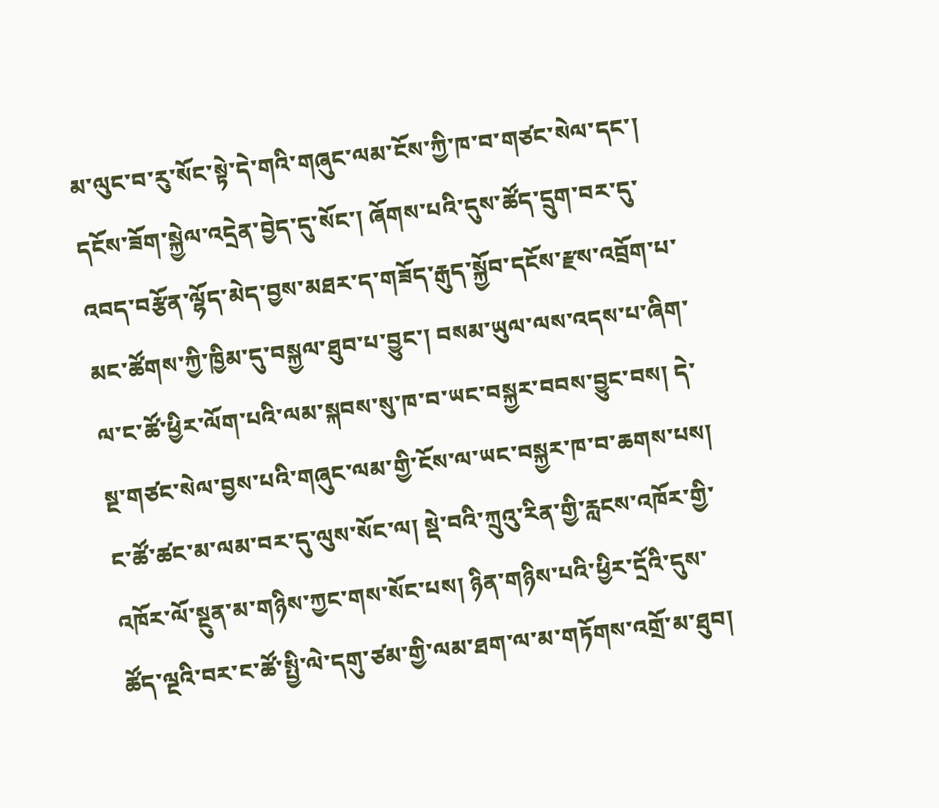མ་ལུང་བ་རུ་སོང་སྟེ་དེ་གའི་གཞུང་ལམ་ངོས་ཀྱི་ཁ་བ་གཙང་སེལ་དང་། དངོས་ཟོག་སྐྱེལ་འདྲེན་བྱེད་དུ་སོང་། ཞོགས་པའི་དུས་ཚོད་དྲུག་བར་དུ་འབད་བརྩོན་ལྷོད་མེད་བྱས་མཐར་ད་གཟོད་རྒུད་སྐྱོབ་དངོས་རྫས་འབྲོག་པ་མང་ཚོགས་ཀྱི་ཁྱིམ་དུ་བསྐྱལ་ཐུབ་པ་བྱུང་། བསམ་ཡུལ་ལས་འདས་པ་ཞིག་ལ་ང་ཚོ་ཕྱིར་ལོག་པའི་ལམ་སྐབས་སུ་ཁ་བ་ཡང་བསྐྱར་བབས་བྱུང་བས། དེ་སྔ་གཙང་སེལ་བྱས་པའི་གཞུང་ལམ་གྱི་ངོས་ལ་ཡང་བསྐྱར་ཁ་བ་ཆགས་པས། ང་ཚོ་ཚང་མ་ལམ་བར་དུ་ལུས་སོང་ལ། སྡེ་བའི་ཀྲུའུ་རིན་གྱི་རླངས་འཁོར་གྱི་འཁོར་ལོ་སྔུན་མ་གཉིས་ཀྱང་གས་སོང་པས། ཉིན་གཉིས་པའི་ཕྱིར་དྲོའི་དུས་ཚོད་ལྔའི་བར་ང་ཚོ་སྤྱི་ལེ་དགུ་ཙམ་གྱི་ལམ་ཐག་ལ་མ་གཏོགས་འགྲོ་མ་ཐུབ།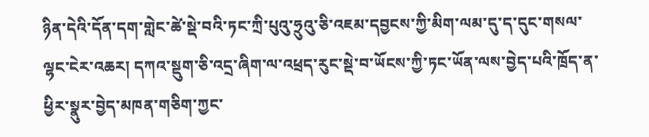ཉིན་དེའི་དོན་དག་གླེང་ཚེ་སྡེ་བའི་ཏང་ཀྲི་པུའུ་ཧྲུའུ་ཅི་འཇམ་དབྱངས་ཀྱི་མིག་ལམ་དུ་ད་དུང་གསལ་ལྷང་ངེར་འཆར། དཀའ་སྡུག་ཅི་འདྲ་ཞིག་ལ་འཕྲད་རུང་སྡེ་བ་ཡོངས་ཀྱི་ཏང་ཡོན་ལས་བྱེད་པའི་ཁྲོད་ན་ཕྱིར་སྣུར་བྱེད་མཁན་གཅིག་ཀྱང་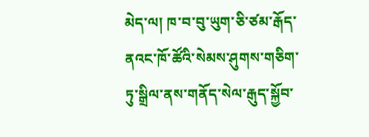མེད་ལ། ཁ་བ་བུ་ཡུག་ཅི་ཙམ་རྒོད་ནའང་ཁོ་ཚོའི་སེམས་ཤུགས་གཅིག་ཏུ་སྒྲིལ་ནས་གནོད་སེལ་རྒུད་སྐྱོབ་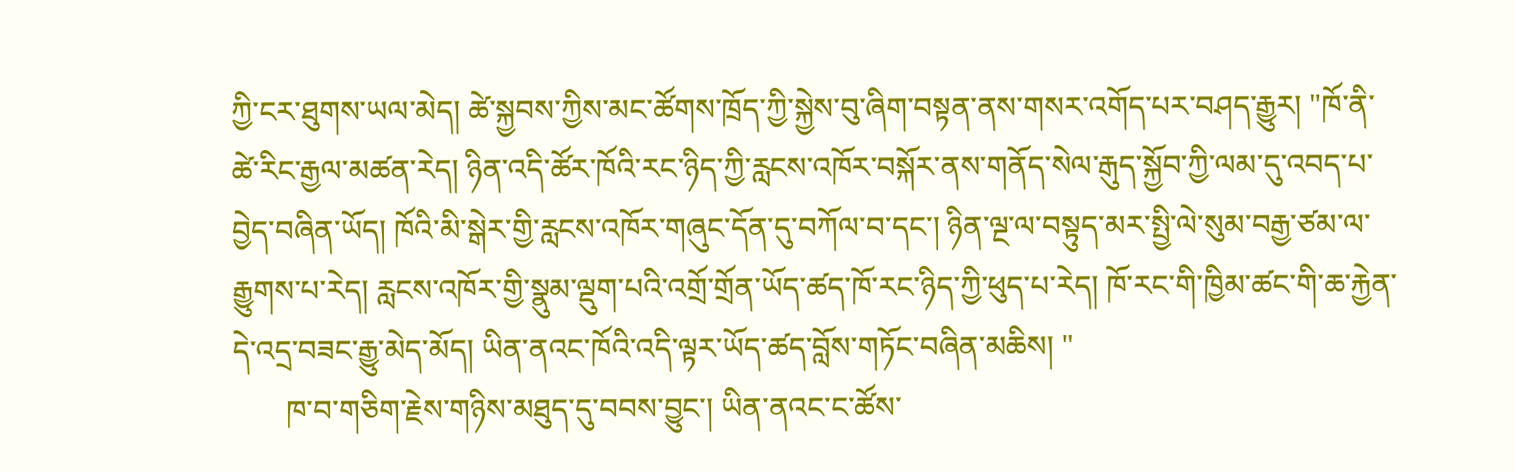ཀྱི་ངར་ཐུགས་ཡལ་མེད། ཚེ་སྐྱབས་ཀྱིས་མང་ཚོགས་ཁྲོད་ཀྱི་སྐྱེས་བུ་ཞིག་བསྟན་ནས་གསར་འགོད་པར་བཤད་རྒྱུར། "ཁོ་ནི་ཚེ་རིང་རྒྱལ་མཚན་རེད། ཉིན་འདི་ཚོར་ཁོའི་རང་ཉིད་ཀྱི་རླངས་འཁོར་བསྐོར་ནས་གནོད་སེལ་རྒུད་སྐྱོབ་ཀྱི་ལམ་དུ་འབད་པ་བྱེད་བཞིན་ཡོད། ཁོའི་མི་སྒེར་གྱི་རླངས་འཁོར་གཞུང་དོན་དུ་བཀོལ་བ་དང་། ཉིན་ལྔ་ལ་བསྟུད་མར་སྤྱི་ལེ་སུམ་བརྒྱ་ཙམ་ལ་རྒྱུགས་པ་རེད། རླངས་འཁོར་གྱི་སྣུམ་ལྡུག་པའི་འགྲོ་གྲོན་ཡོད་ཚད་ཁོ་རང་ཉིད་ཀྱི་ཕུད་པ་རེད། ཁོ་རང་གི་ཁྱིམ་ཚང་གི་ཆ་རྐྱེན་དེ་འདྲ་བཟང་རྒྱུ་མེད་མོད། ཡིན་ནའང་ཁོའི་འདི་ལྟར་ཡོད་ཚད་བློས་གཏོང་བཞིན་མཆིས། "
       ཁ་བ་གཅིག་རྗེས་གཉིས་མཐུད་དུ་བབས་བྱུང་། ཡིན་ནའང་ང་ཚོས་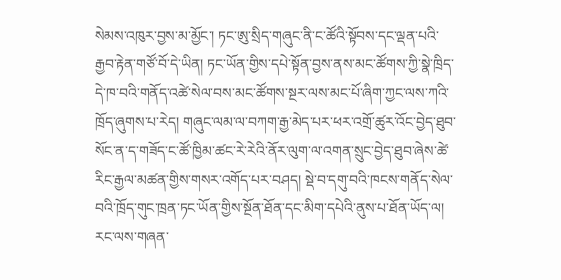སེམས་འཁུར་བྱས་མ་མྱོང་། ཏང་ཨུ་སྲིད་གཞུང་ནི་ང་ཚོའི་སྟོབས་དང་ལྡན་པའི་རྒྱབ་རྟེན་གཙོ་བོ་དེ་ཡིན། ཏང་ཡོན་གྱིས་དཔེ་སྟོན་བྱས་ནས་མང་ཚོགས་ཀྱི་སྣེ་ཁྲིད་དེ་ཁ་བའི་གནོད་འཚེ་སེལ་བས་མང་ཚོགས་སྔར་ལས་མང་པོ་ཞིག་ཀྱང་ལས་ཀའི་ཁྲོད་ཞུགས་པ་རེད། གཞུང་ལམ་ལ་བཀག་རྒྱ་མེད་པར་ཕར་འགྲོ་ཚུར་འོང་བྱེད་ཐུབ་སོང་ན་ད་གཟོད་ང་ཚོ་ཁྱིམ་ཚང་རེ་རེའི་ནོར་ལུག་ལ་འགན་སྲུང་བྱེད་ཐུབ་ཞེས་ཚེ་རིང་རྒྱལ་མཚན་གྱིས་གསར་འགོད་པར་བཤད། སྡེ་བ་དགུ་བའི་ཁངས་གནོད་སེལ་བའི་ཁྲོད་གུང་ཁྲན་ཏང་ཡོན་གྱིས་སྔོན་ཐོན་དང་མིག་དཔེའི་ནུས་པ་ཐོན་ཡོད་ལ། རང་ལས་གཞན་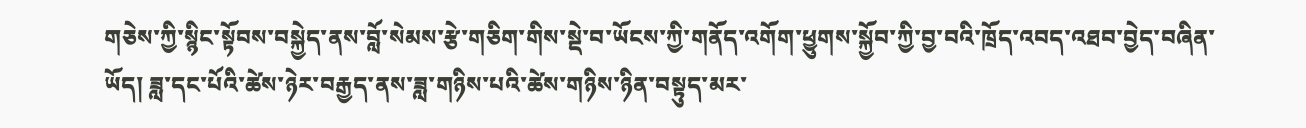གཅེས་ཀྱི་སྙིང་སྟོབས་བསྐྱེད་ནས་བློ་སེམས་རྩེ་གཅིག་གིས་སྡེ་བ་ཡོངས་ཀྱི་གནོད་འགོག་ཕྱུགས་སྐྱོབ་ཀྱི་བྱ་བའི་ཁྲོད་འབད་འཐབ་བྱེད་བཞིན་ཡོད། ཟླ་དང་པོའི་ཚེས་ཉེར་བརྒྱད་ནས་ཟླ་གཉིས་པའི་ཚེས་གཉིས་ཉིན་བསྟུད་མར་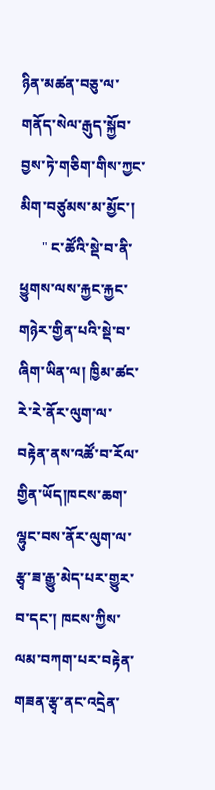ཉིན་མཚན་བཅུ་ལ་གནོད་སེལ་རྒུད་སྐྱོབ་བྱས་ཏེ་གཅིག་གིས་ཀྱང་མིག་བཙུམས་མ་མྱོང་།
      " ང་ཚོའི་སྡེ་བ་ནི་ཕྱུགས་ལས་རྐྱང་རྐྱང་གཉེར་གྱིན་པའི་སྡེ་བ་ཞིག་ཡིན་ལ། ཁྱིམ་ཚང་རེ་རེ་ནོར་ལུག་ལ་བརྟེན་ནས་འཚོ་བ་རོལ་གྱིན་ཡོད།ཁངས་ཆག་ལྷུང་བས་ནོར་ལུག་ལ་རྩྭ་ཟ་རྒྱུ་མེད་པར་གྱུར་བ་དང་། ཁངས་ཀྱིས་ལམ་བཀག་པར་བརྟེན་གཟན་རྩྭ་ནང་འདྲེན་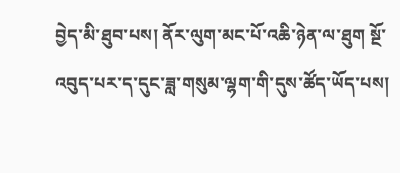བྱེད་མི་ཐུབ་པས། ནོར་ལུག་མང་པོ་འཆི་ཉེན་ལ་ཐུག སྔོ་འབུད་པར་ད་དུང་ཟླ་གསུམ་ལྷག་གི་དུས་ཚོད་ཡོད་པས།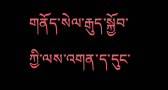གནོད་སེལ་རྒུད་སྐྱོབ་ཀྱི་ལས་འགན་ད་དུང་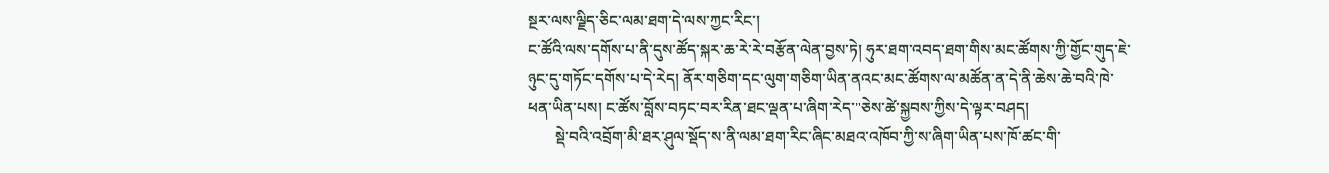སྔར་ལས་ལྗིད་ཅིང་ལམ་ཐག་དེ་ལས་ཀྱང་རིང་།
ང་ཚོའི་ལས་དགོས་པ་ནི་དུས་ཚོད་སྐར་ཆ་རེ་རེ་བརྩོན་ལེན་བྱས་ཏེ། ཧུར་ཐག་འབད་ཐག་གིས་མང་ཚོགས་ཀྱི་གྱོང་གུད་ཇེ་ཉུང་དུ་གཏོང་དགོས་པ་དེ་རེད། ནོར་གཅིག་དང་ལུག་གཅིག་ཡིན་ནའང་མང་ཚོགས་ལ་མཚོན་ན་དེ་ནི་ཆེས་ཆེ་བའི་ཁེ་ཕན་ཡིན་པས། ང་ཚོས་བློས་བཏང་བར་རིན་ཐང་ལྡན་པ་ཞིག་རེད་"ཅེས་ཚེ་སྐྱབས་ཀྱིས་དེ་ལྟར་བཤད།
       སྡེ་བའི་འབྲོག་མི་ཐར་ཤུལ་སྡོད་ས་ནི་ལམ་ཐག་རིང་ཞིང་མཐའ་འཁོབ་ཀྱི་ས་ཞིག་ཡིན་པས་ཁོ་ཚང་གི་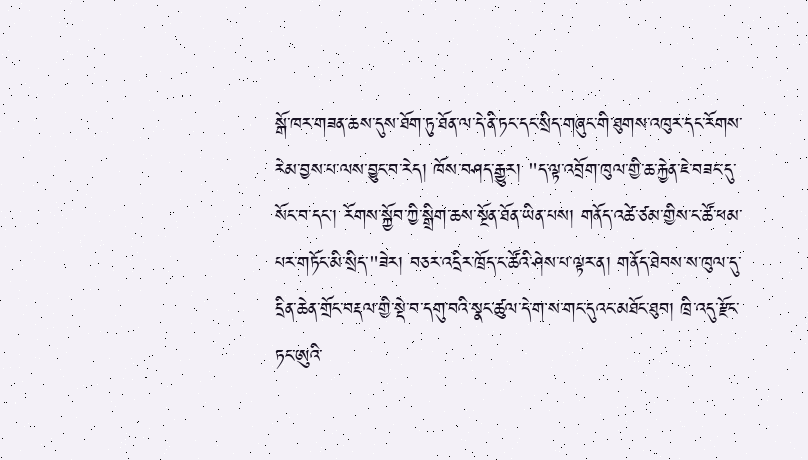སྒོ་ཁར་གཟན་ཆས་དུས་ཐོག་ཏུ་ཐོན་ལ་དེ་ནི་ཏང་དང་སྲིད་གཞུང་གི་ཐུགས་འཁུར་དང་རོགས་རེམ་བྱས་པ་ལས་བྱུང་བ་རེད། ཁོས་བཤད་རྒྱུར། "ད་ལྟ་འབྲོག་ཁུལ་གྱི་ཆ་རྐྱེན་ཇེ་བཟང་དུ་སོང་བ་དང་། རོགས་སྐྱོབ་ཀྱི་སྒྲིག་ཆས་སྔོན་ཐོན་ཡིན་པས། གནོད་འཚེ་ཙམ་གྱིས་ང་ཚོ་ཕམ་པར་གཏོང་མི་སྲིད་"ཟེར། བཅར་འདྲིར་ཁྲོད་ང་ཚོའི་ཤེས་པ་ལྟར་ན། གནོད་ཐེབས་ས་ཁུལ་དུ་དྲིན་ཆེན་གྲོང་བརྡལ་གྱི་སྡེ་བ་དགུ་བའི་སྣང་ཚུལ་དེ་ག་ས་གང་དུའང་མཐོང་ཐུབ། ཁྲི་འདུ་རྫོང་ཏང་ཨུའི་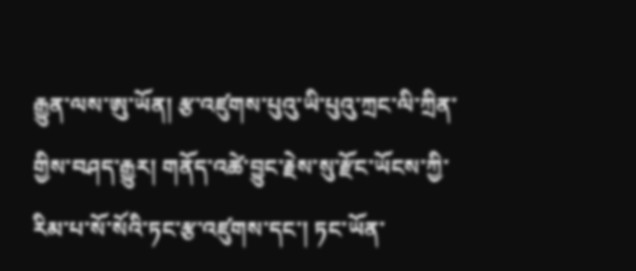རྒྱུན་ལས་ཨུ་ཡོན། རྩ་འཛུགས་པུའུ་ཡི་པུའུ་ཀྲང་ལི་ཀྲིན་གྱིས་བཤད་རྒྱུར། གནོད་འཚེ་བྱུང་རྗེས་སུ་རྫོང་ཡོངས་ཀྱི་རིམ་པ་སོ་སོའི་ཏང་རྩ་འཛུགས་དང་། ཏང་ཡོན་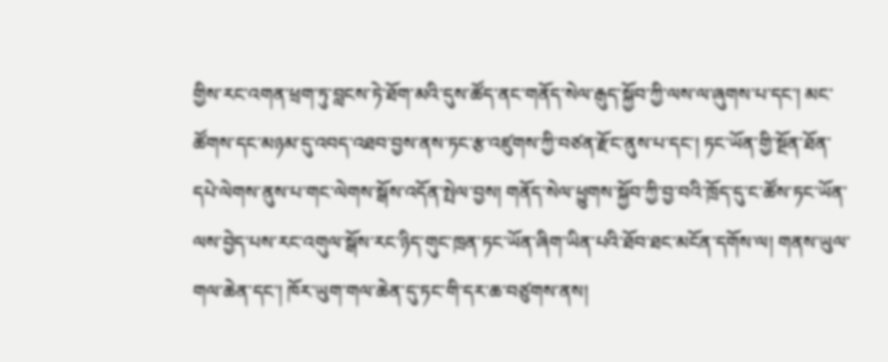གྱིས་རང་འགན་ཕྲག་ཏུ་བླངས་ཏེ་ཐོག་མའི་དུས་ཚོད་ནང་གནོད་སེལ་རྒུད་སྐྱོབ་ཀྱི་ལས་ལ་ཞུགས་པ་དང་། མང་ཚོགས་དང་མཉམ་དུ་འབད་འཐབ་བྱས་ནས་ཏང་རྩ་འཛུགས་ཀྱི་བཙན་རྫོང་ནུས་པ་དང་། ཏང་ཡོན་གྱི་སྔོན་ཐོན་དཔེ་ལེགས་ནུས་པ་གང་ལེགས་སྒོས་འདོན་སྤེལ་བྱས། གནོད་སེལ་ཕྱུགས་སྐྱོབ་ཀྱི་བྱ་བའི་ཁྲོད་དུ་ང་ཚོས་ཏང་ཡོན་ལས་བྱེད་པས་རང་འགུལ་སྒོས་རང་ཉིད་གུང་ཁྲན་ཏང་ཡོན་ཞིག་ཡིན་པའི་ཐོབ་ཐང་མངོན་དགོས་ལ། གནས་ཡུལ་གལ་ཆེན་དང་། ཁོར་ཡུག་གལ་ཆེན་དུ་ཏང་གི་དར་ཆ་བཙུགས་ནས།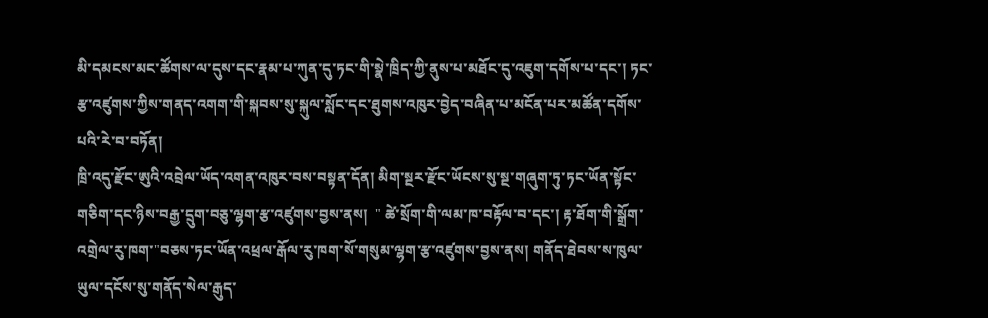མི་དམངས་མང་ཚོགས་ལ་དུས་དང་རྣམ་པ་ཀུན་དུ་ཏང་གི་སྣེ་ཁྲིད་ཀྱི་ནུས་པ་མཐོང་དུ་འཇུག་དགོས་པ་དང་། ཏང་རྩ་འཛུགས་ཀྱིས་གནད་འགག་གི་སྐབས་སུ་སྐུལ་སློང་དང་ཐུགས་འཁུར་བྱེད་བཞིན་པ་མངོན་པར་མཚོན་དགོས་པའི་རེ་བ་བཏོན།
ཁྲི་འདུ་རྫོང་ཨུའི་འབྲེལ་ཡོད་འགན་འཁུར་བས་བསྟན་དོན། མིག་སྔར་རྫོང་ཡོངས་སུ་སྔ་གཞུག་ཏུ་ཏང་ཡོན་སྟོང་གཅིག་དང་ཉིས་བརྒྱ་དྲུག་བཅུ་ལྷག་རྩ་འཛུགས་བྱས་ནས།  " ཚེ་སྲོག་གི་ལམ་ཁ་བརྟོལ་བ་དང་། རྟ་ཐོག་གི་སྒྲོག་འགྲེལ་རུ་ཁག་"བཅས་ཏང་ཡོན་འཕྲལ་རྒོལ་རུ་ཁག་སོ་གསུམ་ལྷག་རྩ་འཛུགས་བྱས་ནས། གནོད་ཐེབས་ས་ཁུལ་ཡུལ་དངོས་སུ་གནོད་སེལ་རྒུད་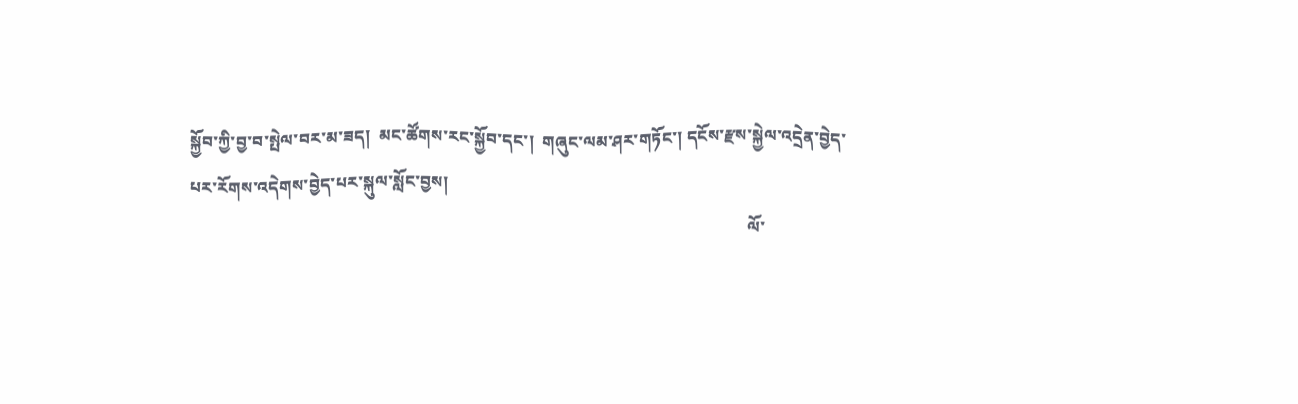སྐྱོབ་ཀྱི་བྱ་བ་སྤེལ་བར་མ་ཟད།  མང་ཚོགས་རང་སྐྱོབ་དང་།  གཞུང་ལམ་ཤར་གཏོང་། དངོས་རྫས་སྐྱེལ་འདྲེན་བྱེད་པར་རོགས་འདེགས་བྱེད་པར་སྐུལ་སློང་བྱས།
                                                                                                                                      ལོ་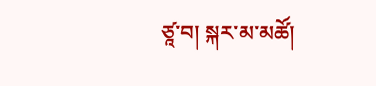ཙཱ་བ། སྐར་མ་མཚོ།